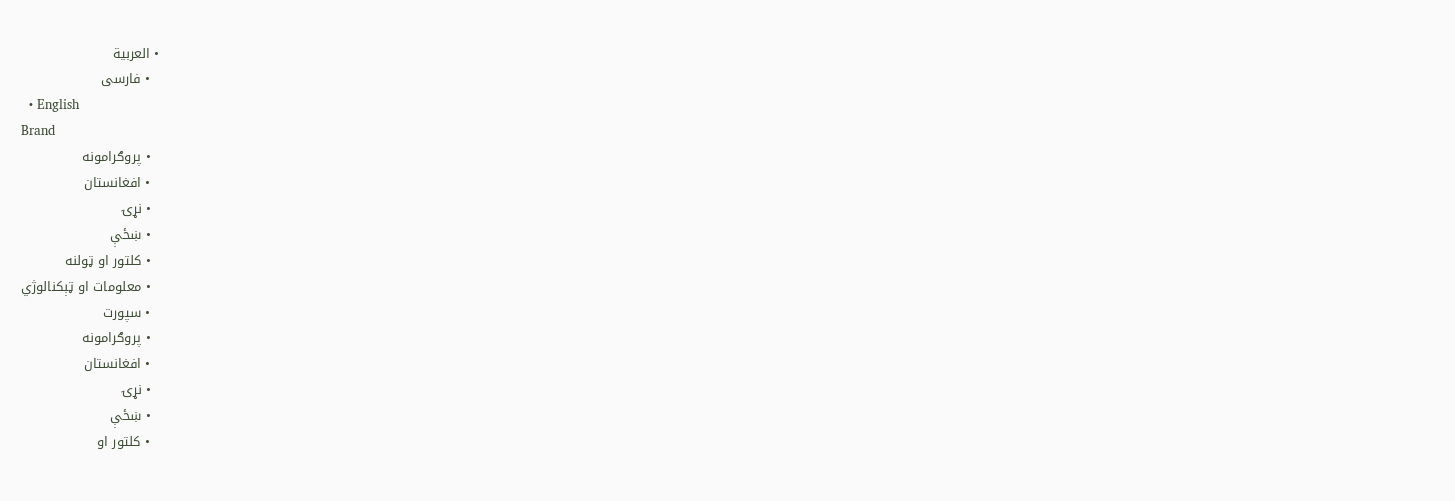• العربية
  • فارسی
  • English
Brand
  • پروګرامونه
  • افغانستان
  • نړۍ
  • ښځې
  • کلتور او ټولنه
  • معلومات او ټېکنالوژي
  • سپورت
  • پروګرامونه
  • افغانستان
  • نړۍ
  • ښځې
  • کلتور او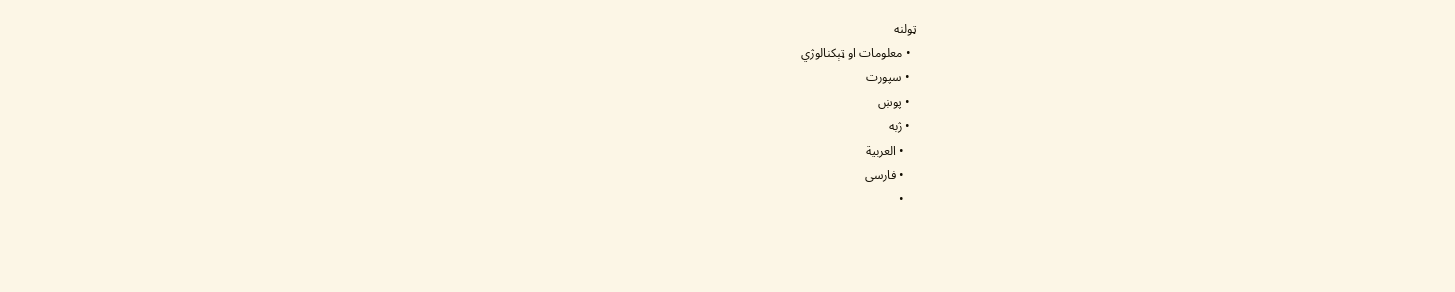ټولنه
  • معلومات او ټېکنالوژي
  • سپورت
  • پوښ
  • ژبه
    • العربية
    • فارسی
    •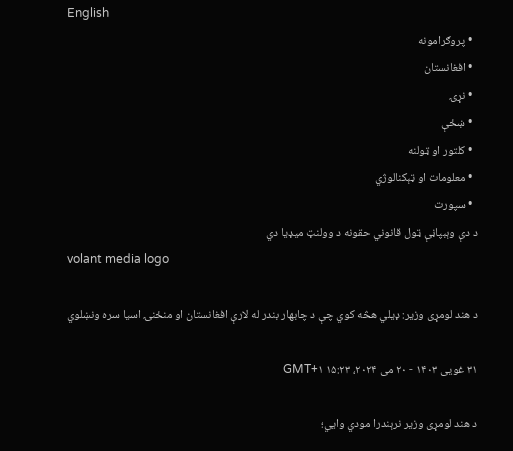English
  • پروګرامونه
  • افغانستان
  • نړۍ
  • ښځې
  • کلتور او ټولنه
  • معلومات او ټېکنالوژي
  • سپورت
د دې وېبپاڼې ټول قانوني حقونه د وولنټ میډیا دي
volant media logo

د هند لومړی وزیر: ډیلي هڅه کوي چې د چابهار بندر له لارې افغانستان او منځنۍ اسیا سره ونښلوي

۳۱ غویی ۱۴۰۳ - ۲۰ می ۲۰۲۴، ۱۵:۲۳ GMT+۱

د هند لومړی وزیر نرېندرا مودي وايي؛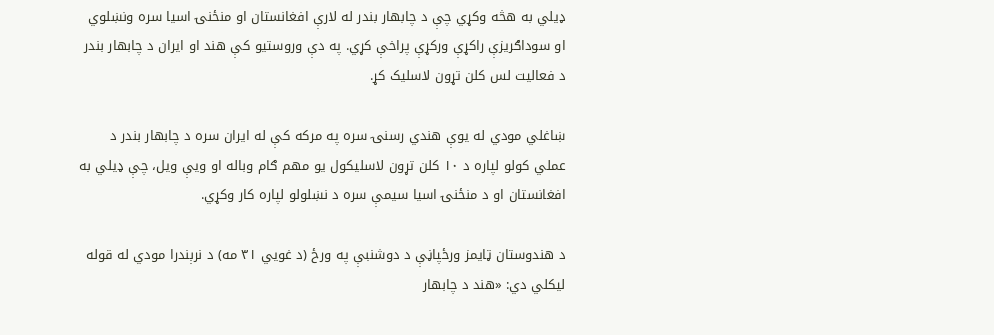ډيلي به هڅه وکړي چې د چابهار بندر له لارې افغانستان او منځنۍ اسیا سره ونښلوي او سوداګریزې راکړې ورکړې پراخې کړي. په دې وروستیو کې هند او ایران د چابهار بندر د فعالیت لس کلن تړون لاسلیک کړ.

ښاغلي مودي له یوې هندي رسنۍ سره په مرکه کې له ایران سره د چابهار بندر د عملي کولو لپاره د ۱۰ کلن تړون لاسلیکول یو مهم ګام وباله او ویې ویل، چې ډیلي به افغانستان او د منځنۍ اسیا سیمې سره د نښلولو لپاره کار وکړي.

د هندوستان ټایمز ورځپاڼې د دوشنبې په ورځ (د غويي ۳۱ مه) د نرېندرا مودي له قوله لیکلي دي: «هند د چابهار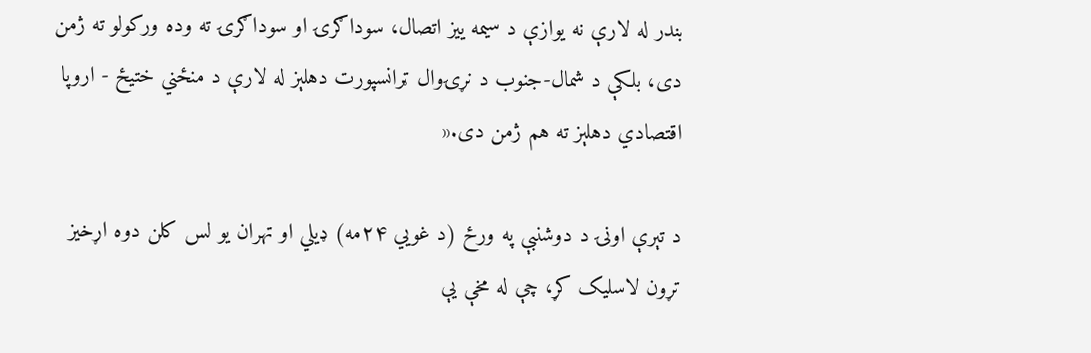بندر له لارې نه یوازې د سیمه ییز اتصال، سوداګرۍ او سوداګرۍ ته وده ورکولو ته ژمن دی، بلکې د شمال-جنوب د نړۍوال ټرانسپورت دهلېز له لارې د منځني ختیځ - اروپا اقتصادي دهلېز ته هم ژمن دی.«

د تېرې اونۍ د دوشنبې په ورځ (د غويي ۲۴مه) ډیلي او تهران یو لس کلن دوه اړخیز تړون لاسلیک کړ، چې له مخې یې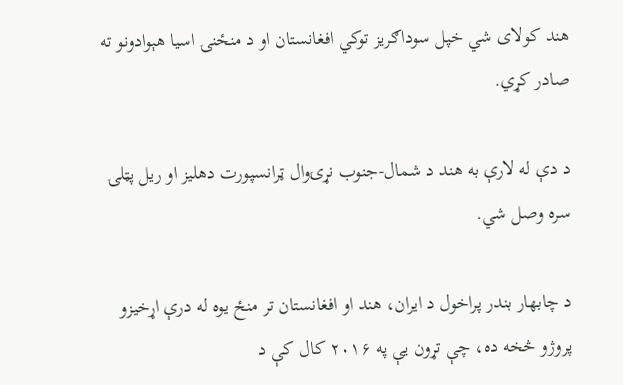هند کولای شي خپل سوداګریز توکي افغانستان او د منځنۍ اسیا هېوادونو ته صادر کړي.

د دې له لارې به هند د شمال-جنوب نړۍوال ټرانسپورت دهلیز او ریل پټلۍ سره وصل شي.

د چابهار بندر پراخول د ایران، هند او افغانستان تر منځ یوه له درې اړخیزو پروژو څخه ده، چې تړون یې په ۲۰۱۶ کال کې د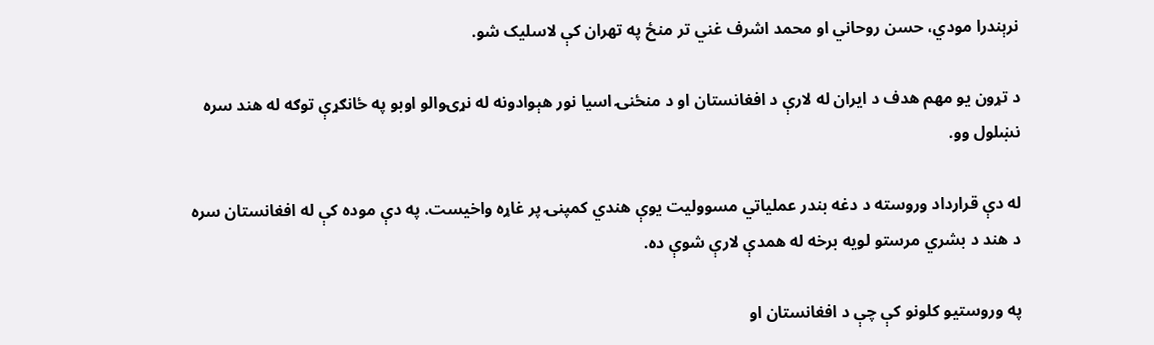نرېندرا مودي، حسن روحاني او محمد اشرف غني تر منځ په تهران کې لاسلیک شو.

د تړون یو مهم هدف د ایران له لارې د افغانستان او د منځنۍ اسیا نور هېوادونه له نړۍوالو اوبو په ځانګړې توګه له هند سره نښلول وو.

له دې قرارداد وروسته د دغه بندر عملیاتي مسوولیت یوې هندي کمپنۍ پر غاړه واخیست. په دې موده کې له افغانستان سره د هند د بشري مرستو لویه برخه له همدې لارې شوې ده.

په وروستیو کلونو کې چې د افغانستان او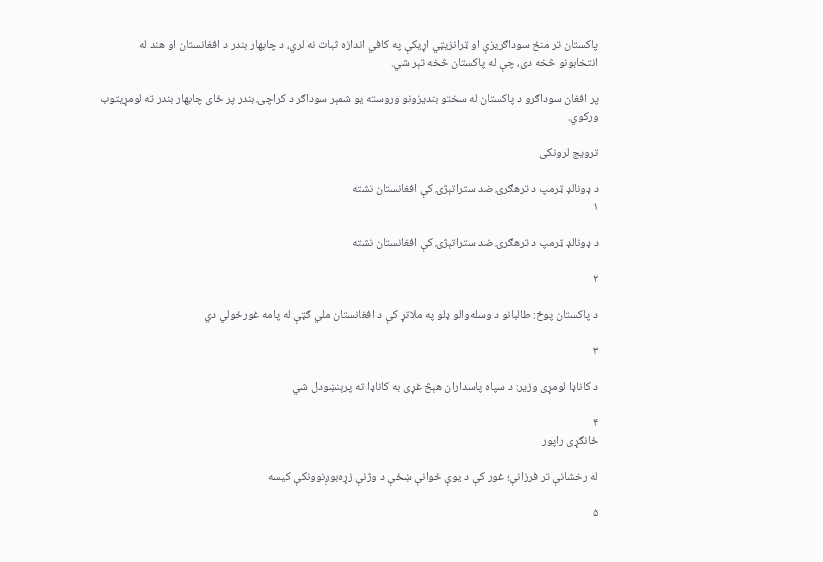پاکستان تر منځ سوداګریزې او ټرانزیټي اړیکې په کافي اندازه ثبات نه لري، د چابهار بندر د افغانستان او هند له انتخابونو څخه دی، چې له پاکستان څخه تېر شي.

پر افغان سوداګرو د پاکستان له سختو بندیزونو وروسته یو شمېر سوداګر د کراچۍ بندر پر ځای چابهار بندر ته لومړیتوب ورکوي.

ترویج لرونکی

د ډونالډ ټرمپ د ترهګرۍ ضد ستراتېژۍ کې افغانستان نشته
۱

د ډونالډ ټرمپ د ترهګرۍ ضد ستراتېژۍ کې افغانستان نشته

۲

د پاکستان پوځ: طالبانو د وسله‌والو ډلو په ملاتړ کې د افغانستان ملي ګټې له پامه غورځولي دي

۳

د کاناډا لومړی وزیر: د سپاه پاسداران هېڅ غړی به کاناډا ته پرېنښودل شي

۴
ځانګړی راپور

له رخشانې تر فرزانې؛ غور کې د یوې ځوانې ښځې د وژنې زړه‌بوږنوونکې کیسه

۵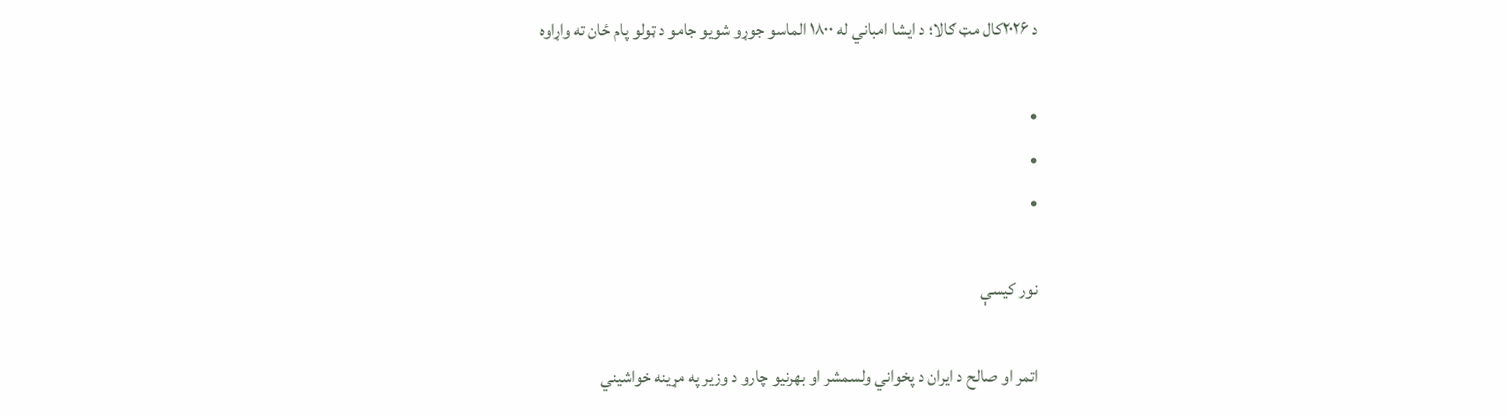د ۲۰۲۶کال مټ ګالا؛ د ایشا امباني له ۱۸۰۰ الماسو جوړو شويو جامو د ټولو پام ځان ته واړاوه

•
•
•

نور کیسې

اتمر او صالح د ایران د پخواني ولسمشر او بهرنیو چارو د وزیر په مړینه خواشیني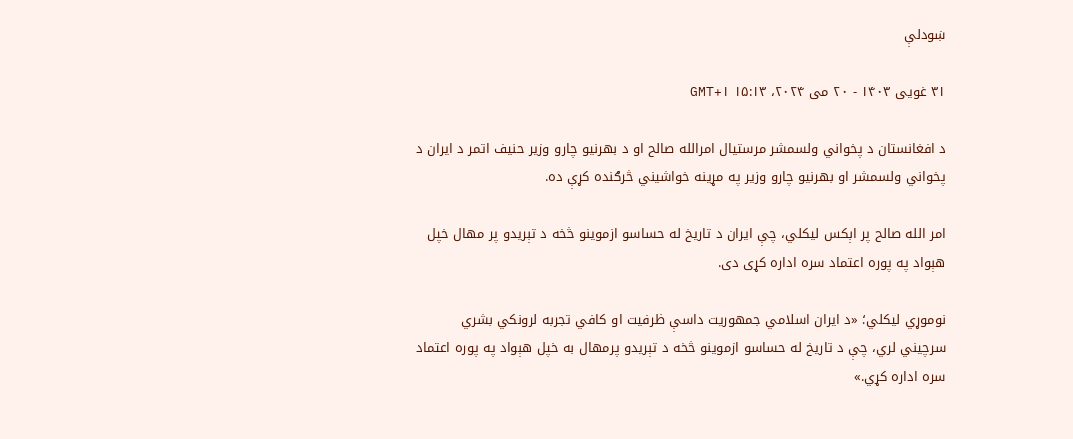ښودلې

۳۱ غویی ۱۴۰۳ - ۲۰ می ۲۰۲۴، ۱۵:۱۳ GMT+۱

د افغانستان د پخواني ولسمشر مرستیال امرالله صالح او د بهرنیو چارو وزیر حنیف اتمر د ایران د پخواني ولسمشر او بهرنیو چارو وزیر په مړینه خواشیني څرګنده کړې ده.

امر الله صالح پر اېکس لیکلي، چې ایران د تاریخ له حساسو ازموینو څخه د تېریدو پر مهال خپل هېواد په پوره اعتماد سره اداره کړی دی.

نوموړي لیکلي؛ «د ایران اسلامي جمهوریت داسې ظرفیت او کافي تجربه لرونکي بشري سرچیني لري، چې د تاریخ له حساسو ازموینو څخه د تېریدو پرمهال به خپل هېواد په پوره اعتماد سره اداره کړي.»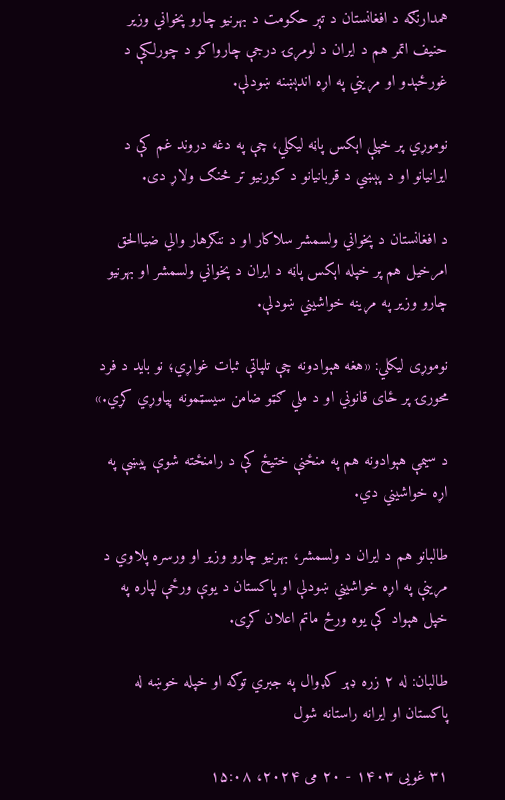همدارنګه د افغانستان د تېر حکومت د بهرنیو چارو پخواني وزیر حنیف اتمر هم د ایران د لومړۍ درجې چارواکو د چورلکې د غورځېدو او مړیني په اړه اندېښنه ښودلې.

نوموړي پر خپلې اېکس پاڼه لیکلي، چې په دغه دروند غم کې د ایرانیانو او د پېښي د قربانیانو د کورنیو تر څنګ ولاړ دی.

د افغانستان د پخواني ولسمشر سلاکار او د ننګرهار والي ضیاالحق امرخیل هم پر خپله اېکس پاڼه د ایران د پخواني ولسمشر او بهرنیو چارو وزیر په مړینه خواشیني ښودلې.

نوموړی لیکلي: «هغه هېوادونه چې تلپاتې ثبات غواړي؛ نو باید د فرد محورۍ پر ځای قانوني او د ملي ګټو ضامن سیسټمونه پیاوړي کړي.»

د سیمې هېوادونه هم په منځنې ختیځ کې د رامنځته شوې پيښې په اړه خواشیني دي.

طالبانو هم د ایران د ولسمشر، بهرنیو چارو وزیر او ورسره پلاوي د مړینې په اړه خواشیني ښودلې او پاکستان د یوې ورځې لپاره په خپل هېواد کې یوه ورځ ماتم اعلان کړی.

طالبان: له ۲ زره ډېر کډوال په جبري توګه او خپله خوښه له پاکستان او ایرانه راستانه شول

۳۱ غویی ۱۴۰۳ - ۲۰ می ۲۰۲۴، ۱۵:۰۸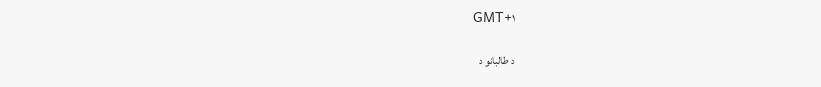GMT+۱

د طالبانو د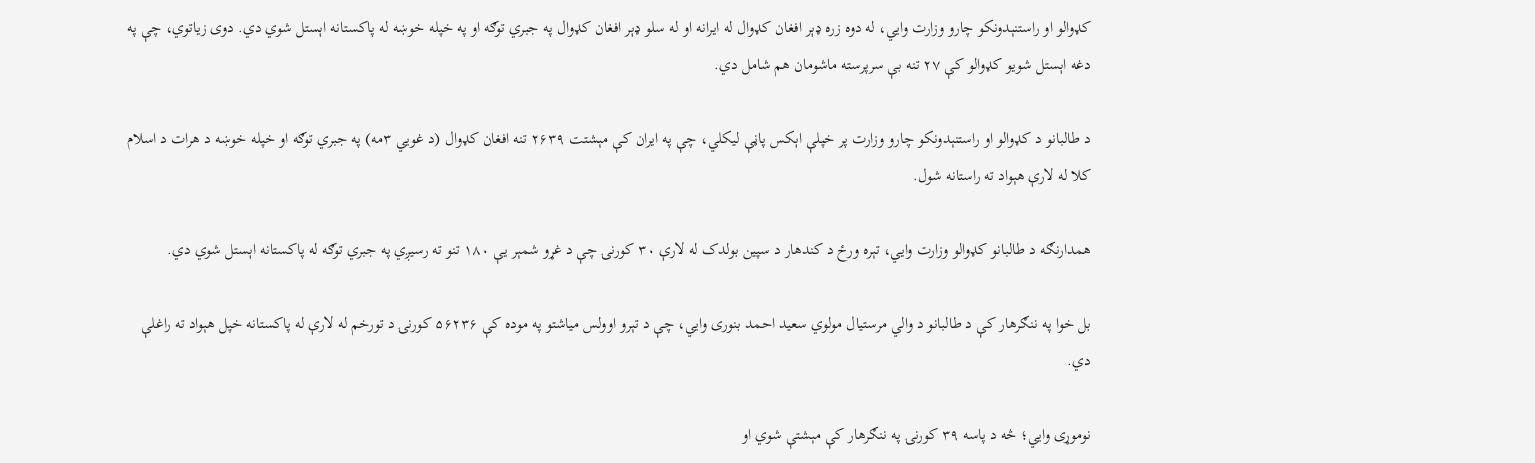کډوالو او راستنېدونکو چارو وزارت وايي، له دوه زره ډېر افغان کډوال له ایرانه او له سلو ډېر افغان کډوال په جبري توګه او په خپله خوښه له پاکستانه اېستل شوي دي. دوی زیاتوي، چې په دغه اېستل شویو کډوالو کې ۲۷ تنه بې سرپرسته ماشومان هم شامل دي.

د طالبانو د کډوالو او راستنېدونکو چارو وزارت پر خپلې اېکس پاڼې لیکلي، چې په ایران کې مېشتت ۲۶۳۹ تنه افغان کډوال (د غويي ۳مه) په جبري توګه او خپله خوښه د هرات د اسلام کلا له لارې هېواد ته راستانه شول.

همدارنګه د طالبانو کډوالو وزارت وايي، تېره ورځ د کندهار د سپین بولدک له لارې ۳۰ کورنۍ چې د غړو شمېر یې ۱۸۰ تنو ته رسیږي په جبري توګه له پاکستانه اېستل شوي دي.

بل خوا په ننګرهار کې د طالبانو د والي مرستیال مولوي سعید احمد بنوری وايي، چې د تېرو اوولس میاشتو په موده کې ۵۶۲۳۶ کورنۍ د تورخم له لارې له پاکستانه خپل هېواد ته راغلې دي.

نوموړی وايي؛ څه د پاسه ۳۹ کورنۍ په ننګرهار کې مېشتې شوي او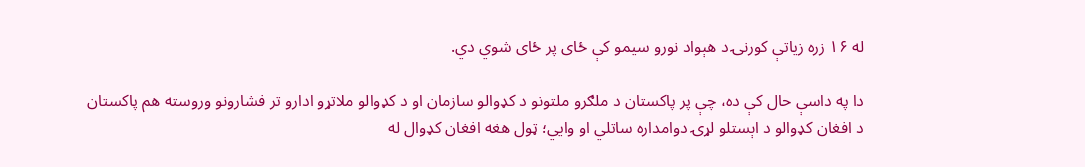له ۱۶ زره زیاتې کورنۍ د هېواد نورو سیمو کې ځای پر ځای شوي دي.

دا په داسې حال کې ده، چې پر پاکستان د ملګرو ملتونو د کډوالو سازمان او د کډوالو ملاتړو ادارو تر فشارونو وروسته هم پاکستان د افغان کډوالو د اېستلو لړۍ دوامداره ساتلي او وايي‌؛ ټول هغه افغان کډوال له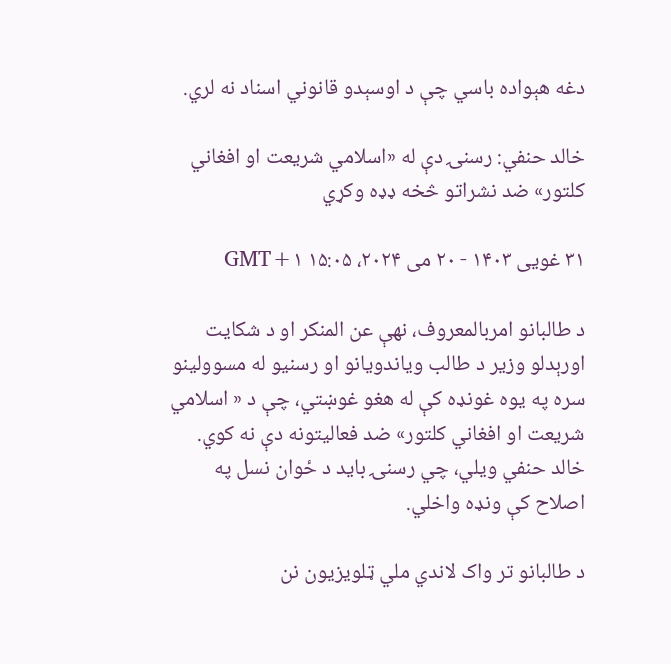دغه هېواده باسي چې د اوسېدو قانوني اسناد نه لري.

خالد حنفي: رسنۍ دې له «اسلامي شریعت او افغاني کلتور» ضد نشراتو څخه ډډه وکړي

۳۱ غویی ۱۴۰۳ - ۲۰ می ۲۰۲۴، ۱۵:۰۵ GMT+۱

د طالبانو امربالمعروف، نهې عن المنکر او د شکایت اورېدلو وزير د طالب ویاندويانو او رسنيو له مسوولينو سره په یوه غونډه کې له هغو غوښتي، چې د « اسلامي شريعت او افغاني کلتور» ضد فعالیتونه دې نه کوي. خالد حنفي ويلي، چي رسنۍ بايد د ځوان نسل په اصلاح کې ونډه واخلي.

د طالبانو تر واک لاندي ملي ټلویزيون نن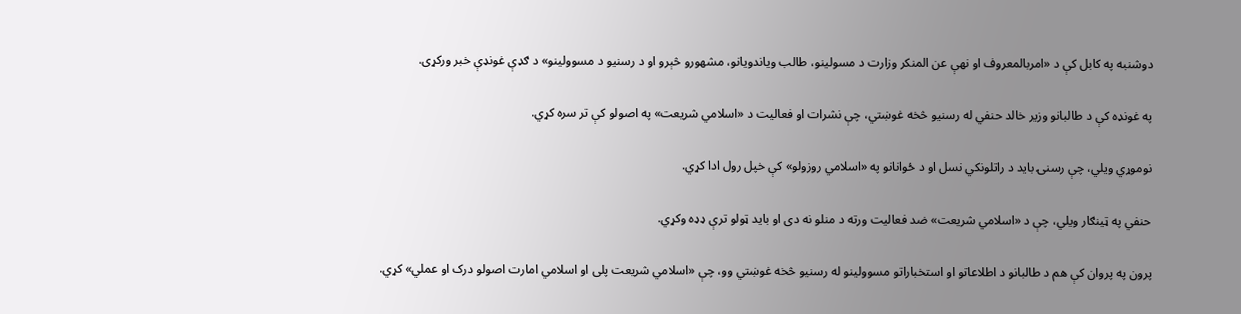دوشنبه په کابل کې د «امربالمعروف او نهې عن المنکر وزارت د مسولينو، طالب ویاندويانو، مشهورو څېرو او د رسنیو د مسوولینو» د ګډې غونډې خبر ورکړی.

په غونډه کې د طالبانو وزير خالد حنفي له رسنيو څخه غوښتي، چې نشرات او فعاليت د «اسلامي شریعت» په اصولو کې تر سره کړي.

نوموړي ويلي، چې رسنۍ باید د راتلونکي نسل او د ځوانانو په «اسلامي روزولو» کې خپل رول ادا کړي.

حنفي په ټينګار ويلي، چې د «اسلامي شريعت» ضد فعالیت ورته د منلو نه دی او بايد ټولو ترې ډډه وکړي.

پرون په پروان کې هم د طالبانو د اطلاعاتو او استخباراتو مسوولينو له رسنيو څخه غوښتي وو، چې «اسلامي شریعت پلی او اسلامي امارت اصولو درک او عملي» کړي.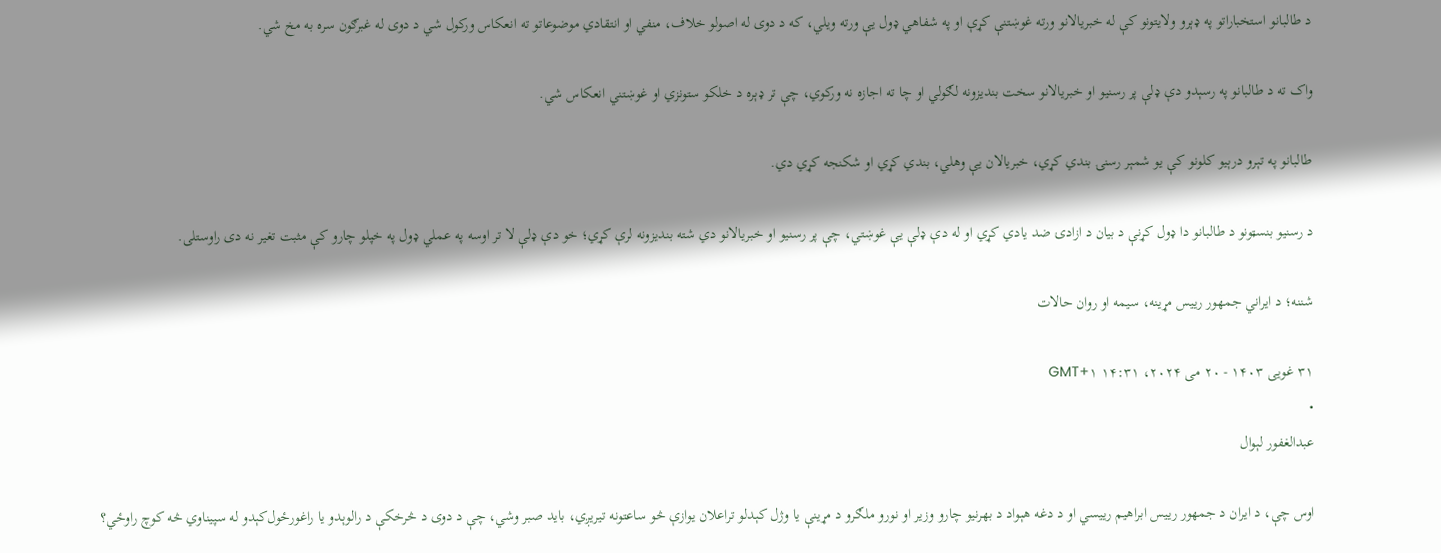د طالبانو استخباراتو په ډېرو ولایتونو کې له خبريالانو ورته غوښتنې کړې او په شفاهي ډول يې ورته ويلي، که د دوی له اصولو خلاف، منفي او انتقادي موضوعاتو ته انعکاس ورکول شي د دوی له غبرګون سره به مخ شي.

واک ته د طالبانو په رسېدو دې ډلې پر رسنيو او خبريالانو سخت بنديزونه لګولي او چا ته اجازه نه ورکوي، چې تر ډېره د خلکو ستونزي او غوښتني انعکاس شي.

طالبانو په تېرو درېيو کلونو کې يو شمېر رسنۍ بندي کړي، خبريالان یې وهلي، بندي کړي او شکنجه کړي دي.

د رسنيو بنسټونو د طالبانو دا ډول کړنې د بیان د ازادۍ ضد یادي کړي او له دې ډلې يې غوښتي، چې پر رسنيو او خبريالانو دي شته بنديزونه لرې کړي؛ خو دې ډلې لا تر اوسه په عملي ډول په خپلو چارو کې مثبت تغير نه دی راوستلی.

شننه؛ د ایراني جمهور ريیس مړینه، سیمه او روان حالات

۳۱ غویی ۱۴۰۳ - ۲۰ می ۲۰۲۴، ۱۴:۳۱ GMT+۱
•
عبدالغفور لېوال

اوس چې، د ایران د جمهور رییس ابراهیم رییسي او د دغه هېواد د بهرنیو چارو وزیر او نورو ملګرو د مړینې یا وژل کېدلو تراعلان یوازې څو ساعتونه تیریږي، باید صبر وشي، چې د دوی د څرخکې د رالوېدو یا راغورځول‌کېدو له سپیناوي څه کوچ راوځي؟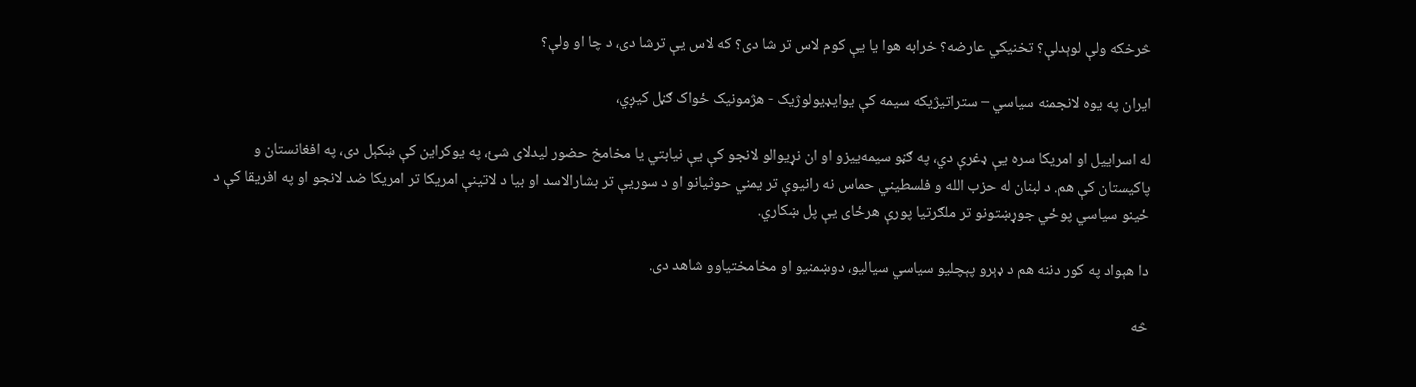څرخکه ولې لوېدلې؟ تخنیکي عارضه؟ خرابه هوا یا یې کوم لاس تر شا دی؟ که لاس یې ترشا دی، د چا او ولې؟

ایران په یوه لانجمنه سیاسي – ستراتيژيکه سیمه کې یوایډیولوژیک - هژمونیک ځواک ګڼل کیږي،

له اسراییل او امریکا سره یې ډغرې دي، په ګڼو سیمه‌ییزو او ان نړیوالو لانجو کې یې نیابتي یا مخامخ حضور لیدلای شئ، په یوکراین کې ښکېل دی، په افغانستان و پاکیستان کې هم. د لبنان له حزب الله و فلسطیني حماس نه رانیوې تر یمني حوثیانو او د سوریې تر بشارالاسد او بیا د لاتینې امریکا تر امریکا ضد لانجو او په افریقا کې د ځینو سیاسي پوځي جوړښتونو تر ملګرتیا پورې هرځای یې پل ښکاري.

دا هېواد په کور دننه هم د ډېرو پېچلیو سیاسي سیالیو، دوښمنیو او مخامختیاوو شاهد دی.

څه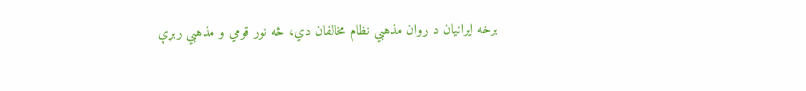برخه ایرانیان د روان مذهبي نظام مخالفان دي، څه نور قومي و مذهبي ربړې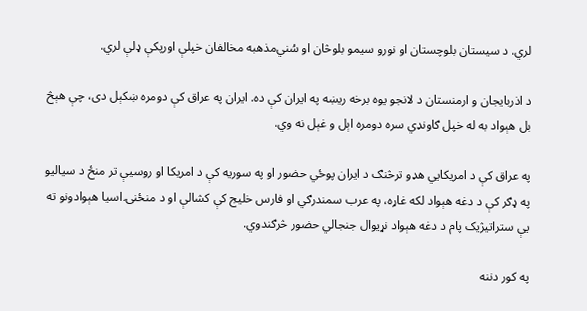لري. د سیستان بلوچستان او نورو سیمو بلوڅان او سُني‌مذهبه مخالفان خپلې اورپکې ډلې لري.

د ا‌ذربایجان و ارمنستان د لانجو یوه برخه ریښه په ایران کې ده. ایران په عراق کې دومره ښکېل دی، چې هېڅ بل هېواد به له خپل ګاونډي سره دومره اېل و غېل نه وي.

په عراق کې د امریکايي هډو ترڅنګ د ایران پوځي حضور او په سوریه کې د امریکا او روسیې تر منځ د سیالیو په ډګر کې د دغه هېواد لکه غاړه، په عرب سمندرګي او فارس خلیج کې کشالې او د منځنۍ اسیا هېوادونو ته یې ستراتيژیک پام د دغه هېواد نړیوال جنجالي حضور څرګندوي.

په کور دننه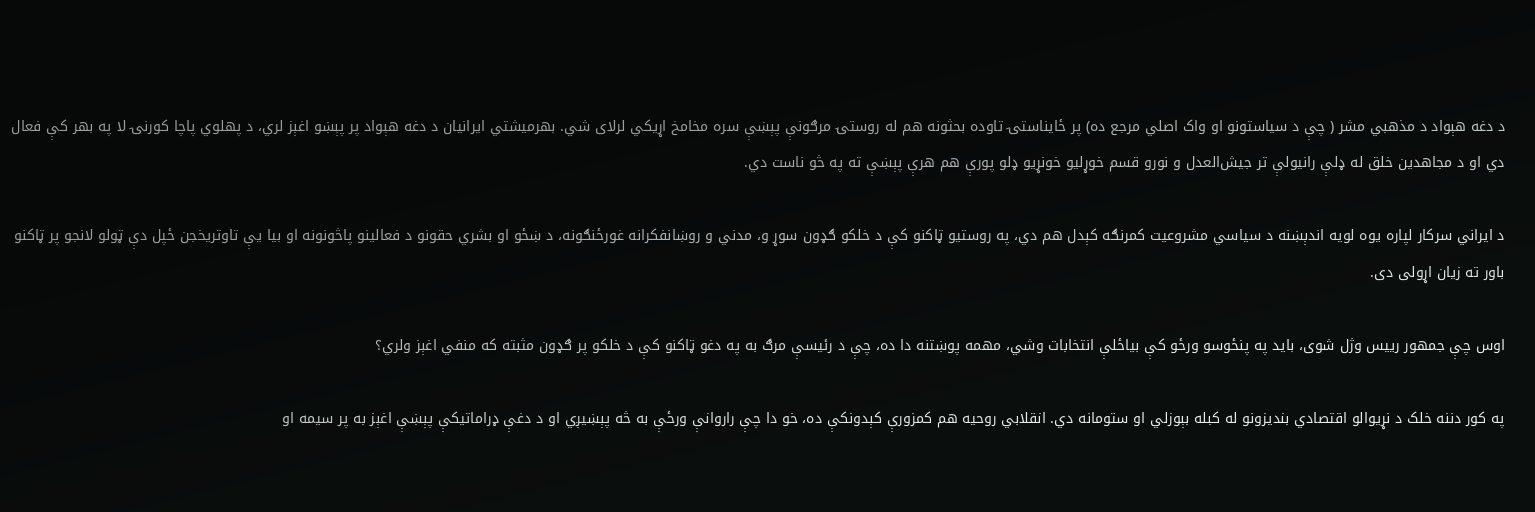د دغه هېواد د مذهبي مشر ( چې د سیاستونو او واک اصلي مرجع ده) پر ځایناستۍ تاوده بحثونه هم له روستۍ مرګونې پېښې سره مخامخ اړیکي لرلای شي. بهرمیشتي ایرانیان د دغه هېواد پر پېښو اغېز لري، د پهلوي پاچا کورنۍ لا په بهر کې فعال دي او د مجاهدین خلق له ډلې رانیولې تر جیش‌العدل و نورو قسم خوړلیو خونړیو ډلو پورې هم هرې پېښې ته په څو ناست دي.

د ایراني سرکار لپاره یوه لویه اندېښنه د سیاسي مشروعیت کمرنګه کېدل هم دي، په روستیو ټاکنو کې د خلکو ګډون سوړ و، مدني و روښانفکرانه غورځنګونه، د ښځو او بشري حقونو د فعالینو پاڅونونه او بیا یې تاوتریخجن ځپل دې ټولو لانجو پر ټاکنو باور ته زیان اړولی دی.

اوس چې جمهور رییس وژل شوی، باید په پنځوسو ورځو کې بیاځلې انتخابات وشي، مهمه پوښتنه دا ده، چې د رئیسې مرګ به په دغو ټاکنو کې د خلکو پر ګډون مثبته که منفي اغېز ولري؟

په کور دننه خلک د نړیوالو اقتصادي بندیزونو له کبله بېوزلي او ستومانه دي. انقلابي روحیه هم کمزورې کېدونکې ده، خو دا چې راروانې ورځې به څه پېښیږي او د دغې ډراماتیکې پېښې اغېز به پر سیمه او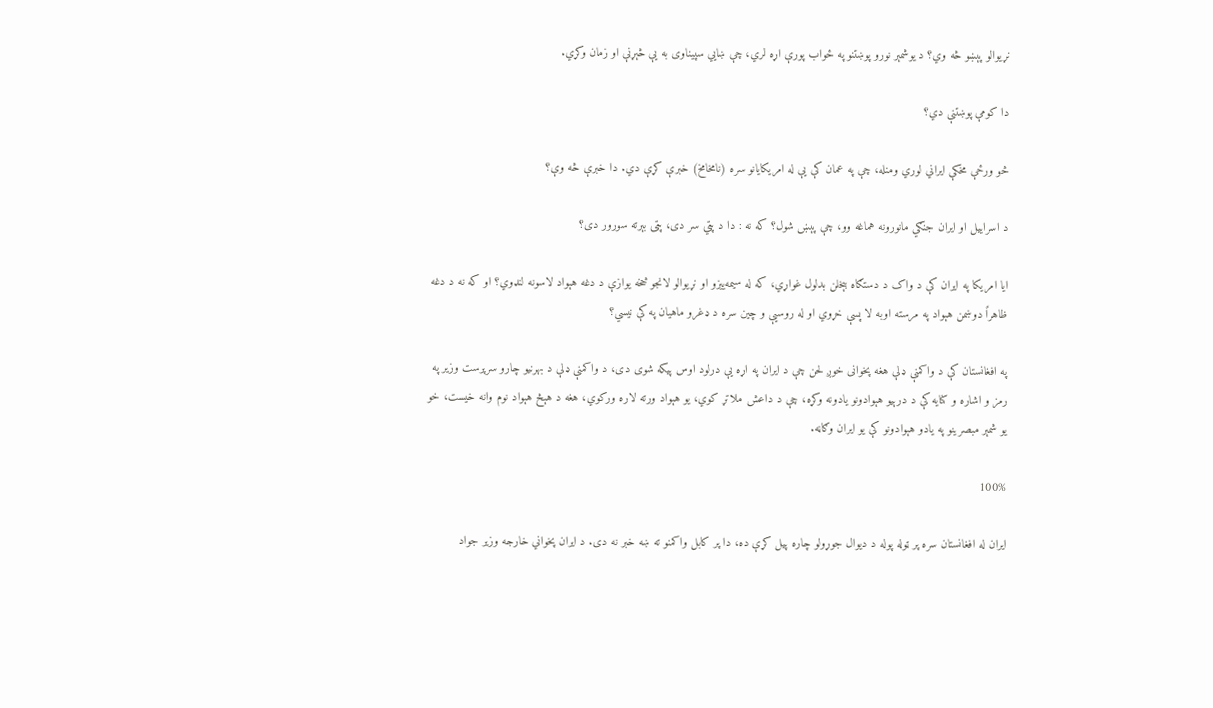نړیوالو پېښو څه وي؟ د یوشمېر نورو پوښتنو په ځواب پورې اړه لري، چې ښايي سپیناوی به یې څېړنې او زمان وکړي.

دا کومې پوښتنې دي؟

څو ورځې مخکې ایراني لوري ومنله، چې په عمان کې یې له امریکایانو سره (نامخامخ) خبرې کړې دي. دا خبرې څه وې؟

د اسراییل او ایران جنګي مانورونه هماغه وو، چې پېښ شول؟ که نه : دا د پټي سر دی، پټی بېرته سورور دی؟

ایا امریکا په ایران کې د واک د دستګاه بېخلن بدلول غواړي، که له سیمه‌ییزو او نړیوالو لانجو څخه یوازې د دغه هېواد لاسونه لنډوي؟ او که نه د دغه ظاهراً دوښمن هېواد په مرسته اوبه لا پسې خړوي او له روسيې و چین سره د ډغرو ماهیان په کې نیسي؟

په افغانستان کې د واکمنې ډلې هغه پخوانی خوږ لحن چې د ایران په اړه یې درلود اوس پیکه شوی دی، د واکمنې ډلې د بهرنیو چارو سرپرست وزیر په رمز و اشاره و کنایه کې د درېیو هېوادونو یادونه وکړه، چې د داعش ملاتړ کوي، یو هېواد ورته لاره ورکوي، هغه د هېڅ هېواد نوم وانه خیست، خو یو شمېر مبصرینو په یادو هېوادونو کې یو ایران وګاڼه.

100%

ایران له افغانستان سره پر ټوله پوله د دیوال جوړولو چاره پیل کړې ده، دا پر کابل واکمنو ته ښه خبر نه دی. د ایران پخواني خارجه وزیر جواد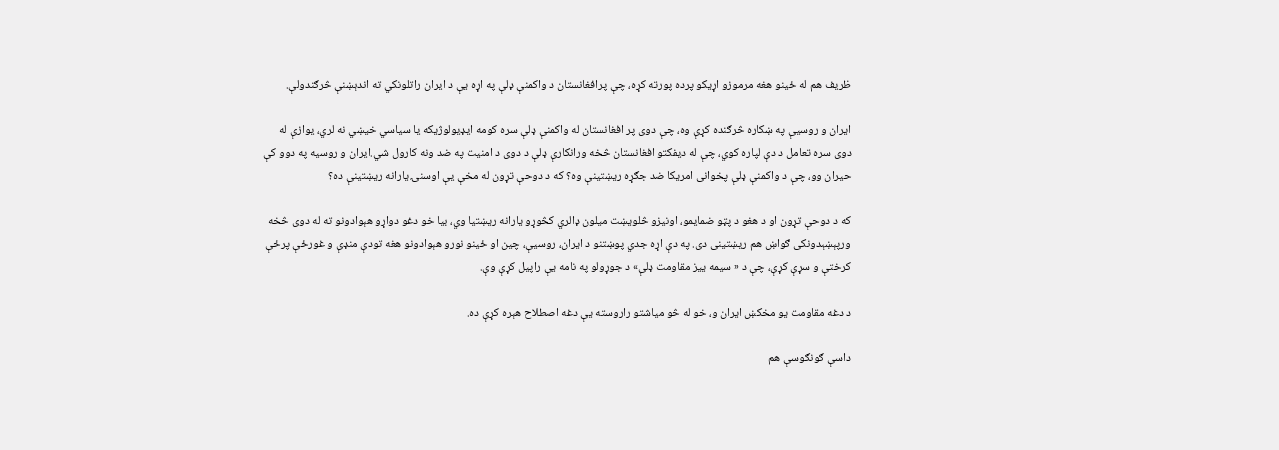ظریف هم له ځینو هغه مرموزو اړیکو پرده پورته کړه، چې پرافغانستان د واکمنې ډلې په اړه یې د ایران راتلونکي ته اندېښنې څرګندولې.

ایران و روسیې په ښکاره څرګنده کړې وه، چې دوی پر افغانستان له واکمنې ډلې سره کومه ایډیولوژیکه یا سیاسي خیښي نه لري، یوازې له دوی سره تعامل د دې لپاره کوي، چې له دیفکتو افغانستان څخه ورانکارې ډلې د دوی د امنیت په ضد ونه کارول شي.ایران و روسیه په دوو کې حیران وو، چې د واکمنې ډلې پخوانی امریکا ضد جګړه ریښتینې وه؟ که د دوحې تړون له مخې یې اوسنۍ یارانه ریښتینې ده؟

که د دوحې تړون او د هغو د پټو ضمایمو، اونیزو څلویښت میلون ډالري کڅوړو یارانه ریښتیا وي، بیا خو دغو دواړو هېوادونو ته له دوی څخه ورپېښېدونکی ګواښ هم ریښتینی دی. په دې اړه جدي پوښتنو د ایران، روسیې، چین او ځینو نورو هېوادونو هغه تودې منډې و غورځې پرځې کرختې و سړې کړې، چې د « سیمه ییز مقاومت ډلې» د جوړولو په نامه یې راپیل کړې وې.

د دغه مقاومت یو مخکښ ایران و، خو له څو میاشتو راروسته یې دغه اصطلاح هېره کړې ده.

داسې ګونګوسې هم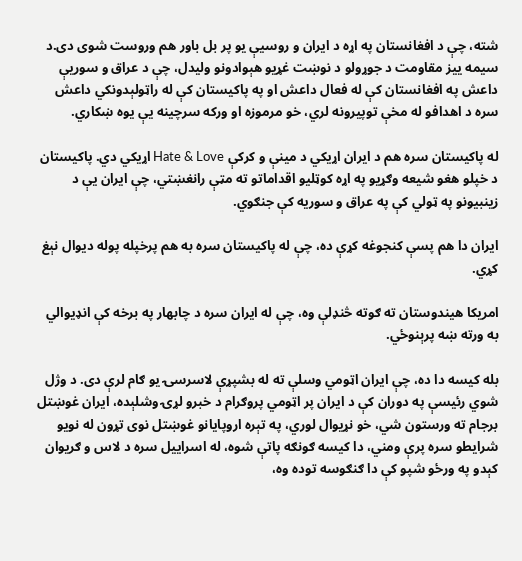شته، چې د افغانستان په اړه د ایران و روسیې یو پر بل باور هم وروست شوی دی.د سیمه ییز مقاومت د جوړولو د نوښت غړیو هېوادونو ولیدل، چې د عراق و سوریې داعش په افغانستان کې له فعال داعش او په پاکیستان کې له راټولېدونکي داعش سره د اهدافو له مخې توپیرونه لري، خو مرموزه او ورکه سرچینه یې یوه ښکاري.

له پاکیستان سره هم د ایران اړیکي د مینې و کرکې Hate & Love اړیکي دي. پاکیستان د خپلو هغو شیعه وګړیو په اړه کوټليو اقداماتو ته مټې رانغښتي، چې ایران یې د زینبیونو په ټولي کې په عراق و سوریه کې جنګوي.

ایران دا هم پسې کنجوغه کړې ده، چې له پاکیستان سره به هم پرخپله پوله دیوال نېغ کړي.

امریکا هیندوستان ته ګوته څنډلې وه، چې له ایران سره د چابهار په برخه کې انډیوالي به ورته ښه پرېنوځي.

بله کیسه دا ده، چې ایران اټومي وسلې ته له بشپړې لاسرسۍ یو ګام لرې دی. د وژل شوي رئیسې په دوران کې د ایران پر اټومي پروګرام د خبرو لړۍ وشلېده، ایران غوښتل برجام ته ورستون شي، خو نړیوال لوري، په تېره اروپایانو غوښتل نوی تړون له نویو شرایطو سره پرې ومني، دا کیسه ګونګه پاتې شوه، له اسراییل سره د لاس و ګریوان کېدو په ورځو شپو کې دا ګنګوسه توده وه،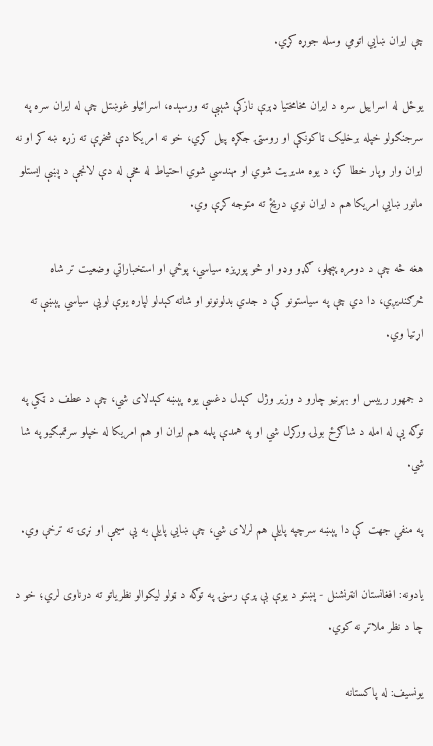چې ایران ښايي اتومي وسله جوړه کړي.

یوځل له اسراییل سره د ایران مخامختیا ډېرې نازکې شېبې ته ورسېده، اسرائیلو غوښتل چې له ایران سره په سرجنګولو خپله برخلیک ټاکونکې او روستۍ جګړه پیل کړي، خو نه امریکا دې شخړې ته زړه ښه کړ او نه ایران وار وپار خطا کړ، د یوه مدیریت شوي او مهندسي شوي احتیاط له مخې له دې لانجې د پښې ایستلو مانور ښايي امریکا هم د ایران نوي دریځ ته متوجه کړې وي.

هغه څه چې د دومره پېچلو، ګډو وډو او څو پوړیزه سیاسي، پوځي او استخباراتي وضعیت تر شاه څرګندیږي، دا دي چې په سیاستونو کې د جدي بدلونونو او شاته کېدلو لپاره یوې لویې سیاسي پېښې ته اړتیا وي.

د جمهور رییس او بهرنیو چارو د وزیر وژل کېدل دغسې یوه پېښه کېدلای شي، چې د عطف د ټکي په توګه یې له امله د شاګرځ بولۍ ورکړل شي او په همدې پلمه هم ایران او هم امریکا له خپلو سرټمبګیو په شا شي.

په منفي جهت کې دا پېښه سرچپه پایلې هم لرلای شي، چې ښايي پایلې به یې سیمې او نړۍ ته ترخې وي.

یادونه: افغانستان انټرنشنل - پښتو د یوې بې پرې رسنۍ په توګه د ټولو لیکوالو نظریاتو ته درناوی لري؛ خو د چا د نظر ملاتړ نه کوي.

یونسیف: له پاکستانه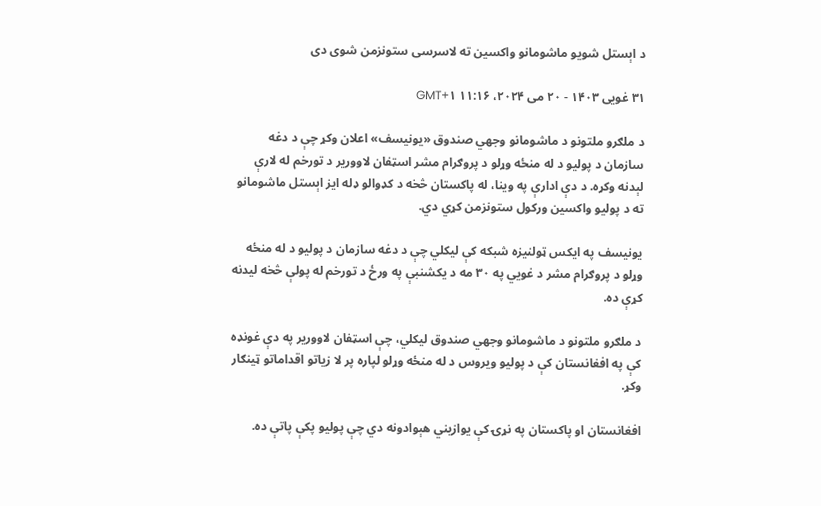د اېستل شویو ماشومانو واکسین ته لاسرسی ستونزمن شوی دی

۳۱ غویی ۱۴۰۳ - ۲۰ می ۲۰۲۴، ۱۱:۱۶ GMT+۱

د ملګرو ملتونو د ماشومانو وجهي صندوق «یونیسف» اعلان وکړ چې د دغه سازمان د پولیو د له منځه وړلو د پروګرام مشر اسټفان لاووریر د تورخم له لارې لېدنه وکړه. د دې ادارې په وینا، له پاکستان څخه د کډوالو ډله ایز اېستل ماشومانو ته د پولیو واکسین ورکول ستونزمن کړي دي.

یونیسف په ایکس ټولنیزه شبکه کې لیکلي چې د دغه سازمان د پولیو د له منځه وړلو د پروګرام مشر د غويي په ۳۰ مه د یکشنبې په ورځ د تورخم له پولې څخه لیدنه کړې ده.

د ملګرو ملتونو د ماشومانو وجهي صندوق لیکلي، چې اسټفان لاووریر په دې غونډه کې په افغانستان کې د پولیو ویروس د له منځه وړلو لپاره پر لا زیاتو اقداماتو ټینګار وکړ.

افغانستان او پاکستان په نړۍ کې یوازیني هېوادونه دي چې پولیو پکې پاتې ده.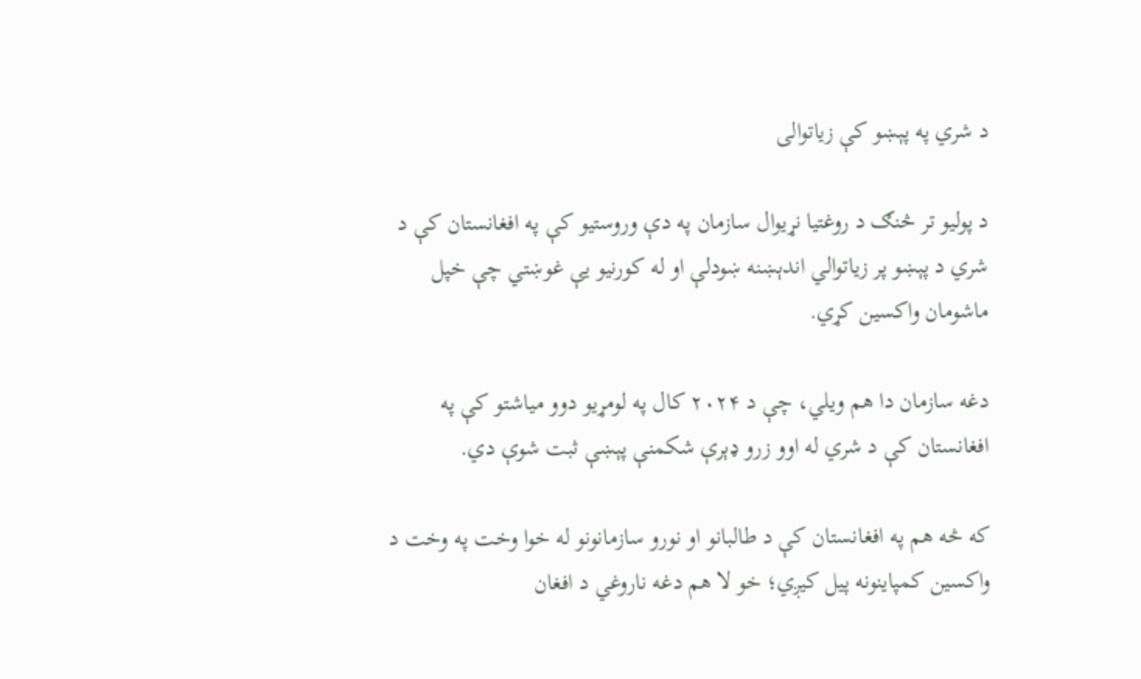د شري په پېښو کې زیاتوالی

د پوليو تر څنګ د روغتيا نړيوال سازمان په دې وروستيو کې په افغانستان کې د شري د پېښو پر زياتوالي اندېښنه ښودلې او له کورنيو يې غوښتي چې خپل ماشومان واکسين کړي.

دغه سازمان دا هم ویلي، چې د ۲۰۲۴ کال په لومړیو دوو میاشتو کې په افغانستان کې د شري له اوو زرو ډېرې شکمنې پېښې ثبت شوې دي.

که څه هم په افغانستان کې د طالبانو او نورو سازمانونو له خوا وخت په وخت د واکسین کمپاینونه پیل کیږي؛ خو لا هم دغه ناروغي د افغان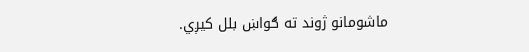ماشومانو ژوند ته ګواښ بلل کیږي.